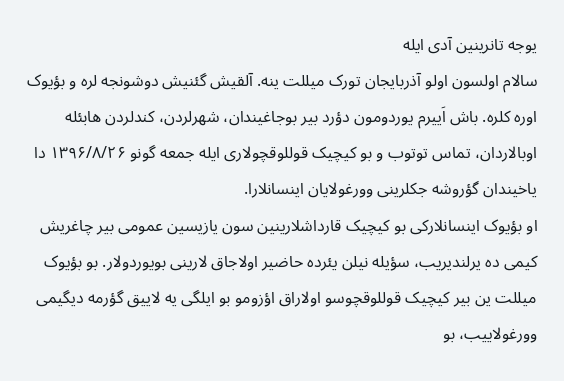یوجه تانرینین آدی ایله
سالام اولسون اولو آذربایجان تورک میللت ینه. آلقیش گئنیش دوشونجه لره و بؤیوک اوره کلره. باش اَییرم یوردومون دؤرد بیر بوجاغیندان، شهرلردن، کندلردن هابئله اوبالاردان، تماس توتوب و بو کیچیک قوللوقچولاری ایله جمعه گونو ۱۳۹۶/۸/۲۶ دا یاخیندان گؤروشه جکلرینی وورغولایان اینسانلارا.
او بؤیوک اینسانلارکی بو کیچیک قارداشلارینین سون یازیسین عمومی بیر چاغریش کیمی ده یرلندیریب، سؤیله نیلن یئرده حاضیر اولاجاق لارینی بویوردولار. بو بؤیوک میللت ین بیر کیچیک قوللوقچوسو اولاراق اؤزومو بو ایلگی یه لاییق گؤرمه دیگیمی وورغولاییب، بو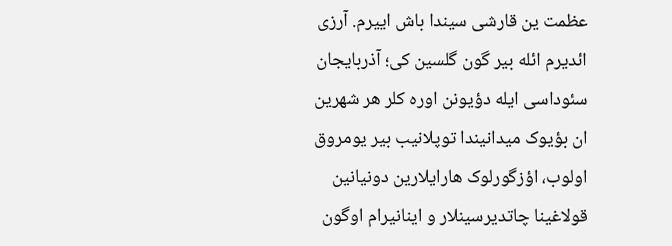عظمت ین قارشی سیندا باش اییرم. آرزی ائدیرم ائله بیر گون گلسین کی؛ آذربایجان سئوداسی ایله دؤیونن اوره کلر هر شهرین ان بؤیوک میدانیندا توپلانیب بیر یومروق اولوب، اؤزگورلوک هارایلارین دونیانین قولاغینا چاتدیرسینلار و اینانیرام اوگون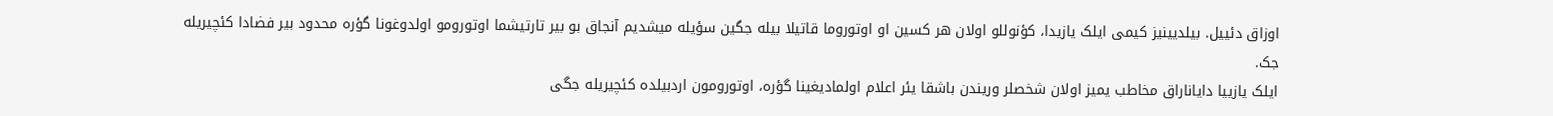اوزاق دئییل. بیلدیینیز کیمی ایلک یازیدا، کؤنوللو اولان هر کسین او اوتوروما قاتیلا بیله جگین سؤیله میشدیم آنجاق بو بیر تارتیشما اوتورومو اولدوغونا گؤره محدود بیر فضادا کئچیریله جک.
ایلک یازییا دایاناراق مخاطب یمیز اولان شخصلر وریندن باشقا یئر اعلام اولمادیغینا گؤره، اوتورومون اردبیلده کئچیریله جگی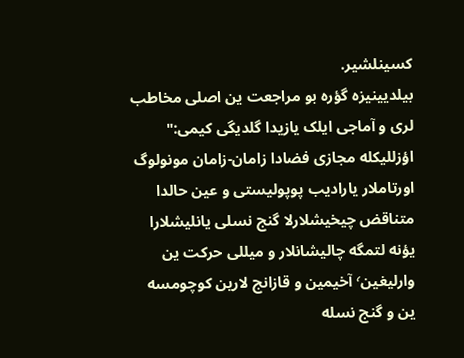کسینلشیر.
بیلدیینیزه گؤره بو مراجعت ین اصلی مخاطب لری و آماجی ایلک یازیدا گلدیگی کیمی:" اؤزللیکله مجازی فضادا زامان-زامان مونولوگ اورتاملار یارادیب پوپولیستی و عین حالدا متناقض چیخیشلارلا گنج نسلی یانلیشلارا یؤنه لتمگه چالیشانلار و میللی حرکت ین وارلیغین٬ آخیمین و قازانج لارین کوچومسه ین و گنج نسله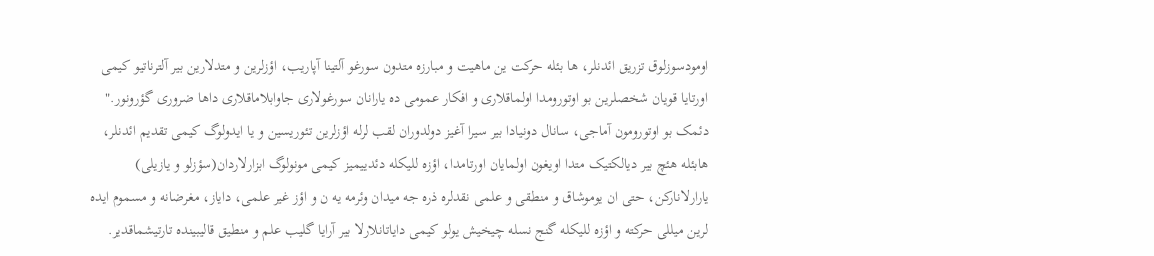اومودسوزلوق تزریق ائدنلر، ها بئله حرکت ین ماهیت و مبارزه متدون سورغو آلتینا آپاریب، اؤزلرین و متدلارین بیر آلترناتیو کیمی اورتایا قویان شخصلرین بو اوتورومدا اولماقلاری و افکار عمومی ده یارانان سورغولاری جاوابلاماقلاری داها ضروری گؤرونور."
دئمک بو اوتورومون آماجی، سانال دونیادا بیر سیرا آغیز دولدوران لقب لرله اؤزلرین تئوریسین و یا ایدولوگ کیمی تقدیم ائدنلر، هابئله هئچ بیر دیالکتیک متدا اویغون اولمایان اورتامدا، اؤزه للیکله دئدییمیز کیمی مونولوگ ابزارلاردان(سؤزلو و یازیلی) یارارلانارکن، حتی ان یوموشاق و منطقی و علمی نقدلره ذره جه میدان وئرمه یه ن و اؤز غیر علمی، دایاز، مغرضانه و مسموم ایده لرین میللی حرکته و اؤزه للیکله گنج نسله چیخیش یولو کیمی دایاتانلارلا بیر آرایا گلیب علم و منطیق قالیبینده تارتیشماقدیر.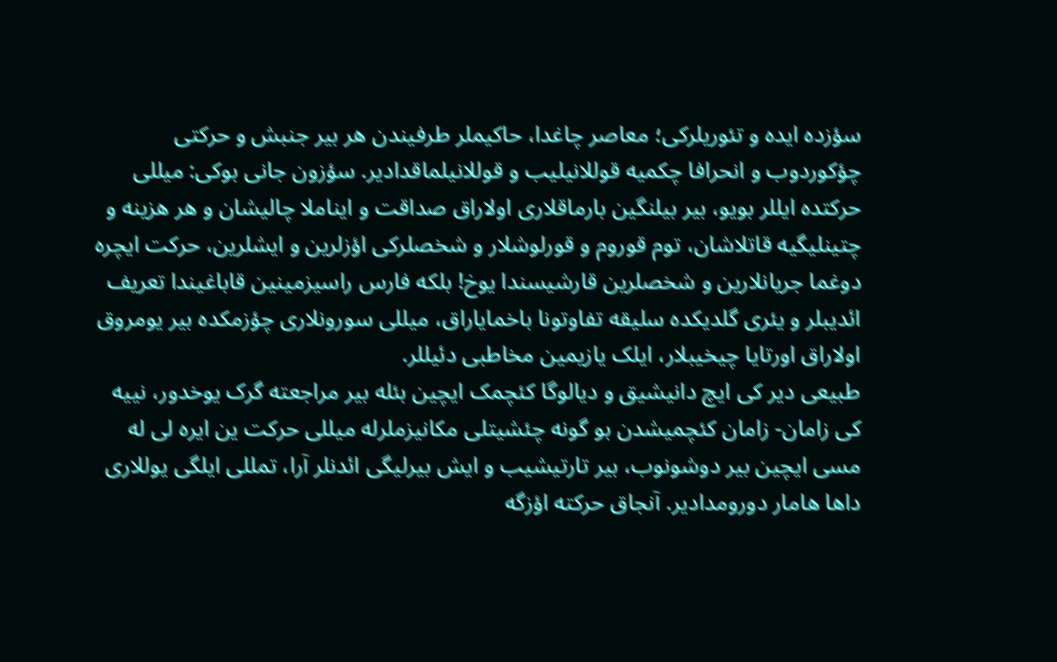سؤزده ایده و تئوریلرکی؛ معاصر چاغدا، حاکیملر طرفیندن هر بیر جنبش و حرکتی چؤکوردوب و انحرافا چکمیه قوللانیلیب و قوللانیلماقدادیر. سؤزون جانی بوکی: میللی حرکتده ایللر بویو، بیر بیلنگین بارماقلاری اولاراق صداقت و ایناملا چالیشان و هر هزینه و چتینلیگیه قاتلاشان، توم قوروم و قورلوشلار و شخصلرکی اؤزلرین و ایشلرین، حرکت ایچره دوغما جریانلارین و شخصلرین قارشیسندا یوخ! بلکه فارس راسیزمینین قاباغیندا تعریف ائدیبلر و یئری گلدیکده سلیقه تفاوتونا باخمایاراق، میللی سورونلاری چؤزمکده بیر یومروق اولاراق اورتایا چیخیبلار، ایلک یازیمین مخاطبی دئیللر.
طبیعی دیر کی ایچ دانیشیق و دیالوگا کئچمک ایچین بئله بیر مراجعته گرک یوخدور، نییه کی زامان- زامان کئچمیشدن بو گونه چئشیتلی مکانیزملرله میللی حرکت ین ایره لی له مسی ایچین بیر دوشونوب، بیر تارتیشیب و ایش بیرلیگی ائدنلر آرا، تمللی ایلگی یوللاری داها هامار دورومدادیر. آنجاق حرکته اؤزگه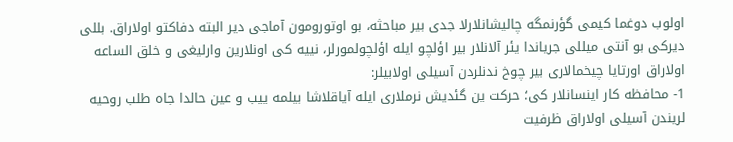اولوب دوغما کیمی گؤرنمگه چالیشانلارلا جدی بیر مباحثه، بو اوتورومون آماجی دیر البته دفاکتو اولاراق. بللی دیرکی بو آنتی میللی جریاندا یئر آلانلار بیر اؤلچو ایله اؤلچولمورلر، نییه کی اونلارین وارلیغی و خلق الساعه اولاراق اورتایا چیخمالاری بیر چوخ ندنلردن آسیلی اولابیلر:
1- محافظه کار اینسانلار کی؛ حرکت ین گئدیش نرملاری ایله آیاقلاشا بیلمه ییب و عین حالدا جاه طلب روحیه لریندن آسیلی اولاراق ظرفیت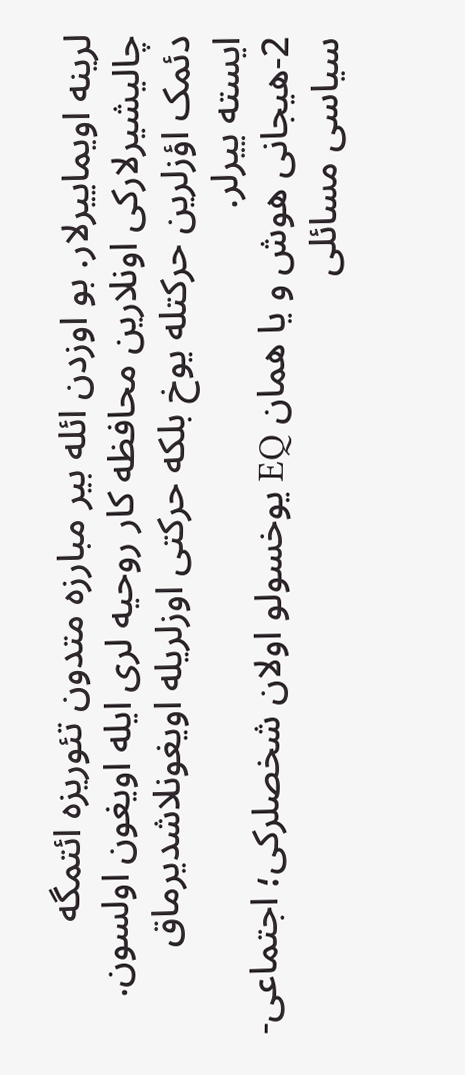لرینه اویماییرلار. بو اوزدن ائله بیر مبارزه متدون تئوریزه ائتمگه چالیشیرلارکی اونلارین محافظه کار روحیه لری ایله اویغون اولسون. دئمک اؤزلرین حرکتله یوخ بلکه حرکتی اوزلریله اویغونلاشدیرماق ایسته ییرلر.
2-هیجانی هوش و یا همان EQ یوخسولو اولان شخصلرکی؛ اجتماعی-سیاسی مسائلی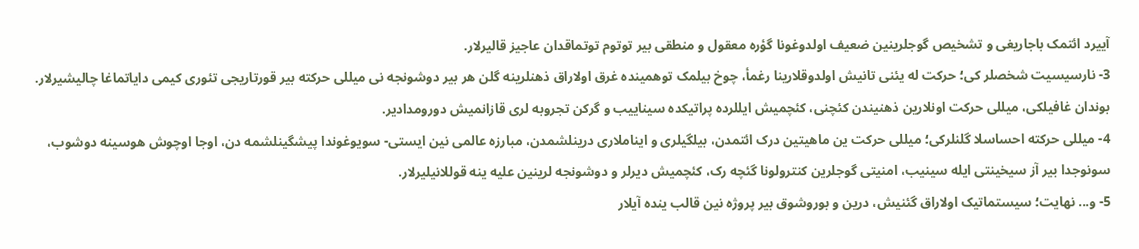آییرد ائتمک باجاریغی و تشخیص گوجلرینین ضعیف اولدوغونا گؤره معقول و منطقی بیر توتوم توتماقدان عاجیز قالیرلار.
3- نارسیسیت شخصلر کی؛ حرکت له یئنی تانیش اولدوقلارینا رغمأ، چوخ بیلمک توهمینده غرق اولاراق ذهنلرینه گلن هر بیر دوشونجه نی میللی حرکته بیر قورتاریجی تئوری کیمی دایاتماغا چالیشیرلار. بوندان غافیلکی، میللی حرکت اونلارین ذهنیندن کئچنی، کئچمیش ایللرده پراتیکده سیناییب و گرکن تجروبه لری قازانمیش دورومدادیر.
4- میللی حرکته احساسلا گلنلرکی؛ میللی حرکت ین ماهیتین درک ائتمدن، بیلگیلری و ایناملاری درینلشمدن، مبارزه عالمی نین ایستی- سویوغوندا پیشگینلشمه دن، اوجا اوچوش هوسینه دوشوب، سونوجدا بیر آز سیخینتی ایله سینیب، امنیتی گوجلرین کنترولونا گئچه رک، کئچمیش دیرلر و دوشونجه لرینین علیه ینه قوللانیلیرلار.
5- و... نهایت؛ سیستماتیک اولاراق گئنیش، درین و بوروشوق بیر پروژه نین قالب ینده آیلار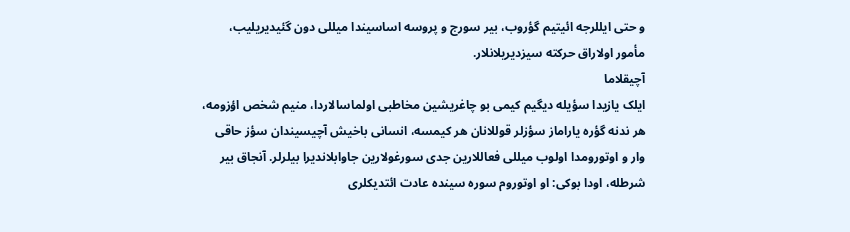و حتی ایللرجه ائیتیم گؤروب، بیر سورج و پروسه اساسیندا میللی دون گئیدیریلیب، مأمور اولاراق حرکته سیزدیریلانلار.
آچیقلاما
ایلک یازیدا سؤیله دیگیم کیمی بو چاغریشین مخاطبی اولماسالاردا، منیم شخص اؤزومه، هر ندنه گؤره یاراماز سؤزلر قوللانان هر کیمسه، انسانی باخیش آچیسیندان سؤز حاقی وار و اوتورومدا اولوب میللی فعاللارین جدی سورغولارین جاوابلاندیرا بیلرلر. آنجاق بیر شرطله، اودا بوکی: او اوتوروم سوره سینده عادت ائتدیکلری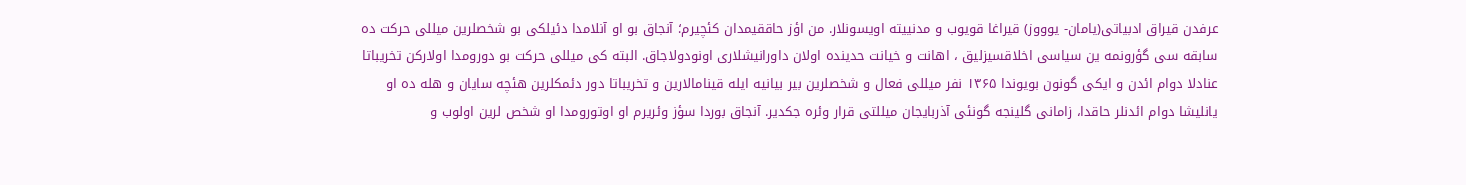عرفدن قیراق ادبیاتی(یامان- یوووز) قیراغا قویوب و مدنییته اویسونلار. من اؤز حاققیمدان کئچیرم؛ آنجاق بو او آنلامدا دئیلکی بو شخصلرین میللی حرکت ده سابقه سی گؤرونمه ین سیاسی اخلاقسیزلیق ، اهانت و خیانت حدینده اولان داورانیشلاری اونودولاجاق. البته کی میللی حرکت بو دورومدا اولارکن تخریباتا عنادلا دوام ائدن و ایکی گونون بویوندا ۱۳۶۵ نفر میللی فعال و شخصلرین بیر بیانیه ایله قینامالارین و تخریباتا دور دئمکلرین هئچه سایان و هله ده او یانلیشا دوام ائدنلر حاقدا، زامانی گلینجه گونئی آذربایجان میللتی قرار وئره جکدیر. آنجاق بوردا سؤز وئریرم او اوتورومدا او شخص لرین اولوب و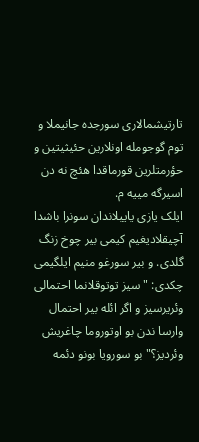تارتیشمالاری سورجده جانیملا و توم گوجومله اونلارین حئیثیتین و حؤرمتلرین قورماقدا هئچ نه دن اسیرگه مییه م.
ایلک یازی یاییلاندان سونرا باشدا آچیقلادیغیم کیمی بیر چوخ زنگ گلدی. و بیر سورغو منیم ایلگیمی چکدی: "سیز توتوقلانما احتمالی وئریرسیز و اگر ائله بیر احتمال وارسا ندن بو اوتوروما چاغریش وئردیز؟" بو سورویا بونو دئمه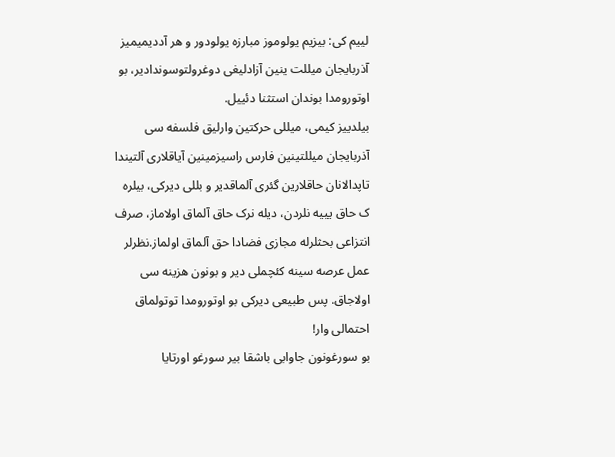لییم کی: بیزیم یولوموز مبارزه یولودور و هر آددیمیمیز آذربایجان میللت ینین آزادلیغی دوغرولتوسوندادیر، بو اوتورومدا بوندان استثنا دئییل.
بیلدییز کیمی، میللی حرکتین وارلیق فلسفه سی آذربایجان میللتینین فارس راسیزمینین آیاقلاری آلتیندا تاپدالانان حاقلارین گئری آلماقدیر و بللی دیرکی، بیلره ک حاق یییه نلردن، دیله نرک حاق آلماق اولاماز، صرف انتزاعی بحثلرله مجازی فضادا حق آلماق اولماز.نظرلر عمل عرصه سینه کئچملی دیر و بونون هزینه سی اولاجاق. پس طبیعی دیرکی بو اوتورومدا توتولماق احتمالی وار!
بو سورغونون جاوابی باشقا بیر سورغو اورتایا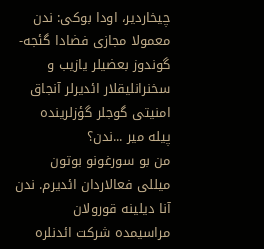چیخاردیر، اودا بوکی: ندن معمولا مجازی فضادا گئجه-گوندوز بعضیلر یازیب و سخنرانلیقلار ائدیرلر آنجاق امنیتی گوجلر گؤزلرینده پیله میر ...ندن؟
من بو سورغونو بوتون میللی فعالاردان ائدیرم. ندن آنا دیلینه قورولان مراسیمده شرکت ائدنلره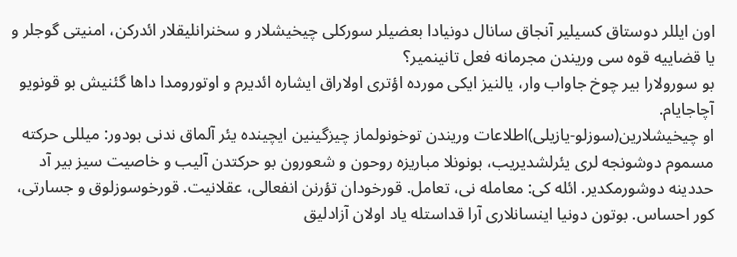اون ایللر دوستاق کسیلیر آنجاق سانال دونیادا بعضیلر سورکلی چیخیشلار و سخنرانلیقلار ائدرکن، امنیتی گوجلر و یا قضاییه قوه سی وریندن مجرمانه فعل تانینمیر؟
بو سورولارا بیر چوخ جاواب وار، یالنیز ایکی مورده اؤتری اولاراق ایشاره ائدیرم و اوتورومدا داها گئنیش بو قونویو آچاجایام.
او چیخیشلارین(سوزلو-یازیلی)اطلاعات وریندن توخونولماز چیزگینین ایچینده یئر آلماق ندنی بودور: میللی حرکته مسموم دوشونجه لری یئرلشدیریب، بونونلا مباریزه روحون و شعورون بو حرکتدن آلیب و خاصیت سیز بیر آد حددینه دوشورمکدیر. ائله کی: معامله نی، تعامل. قورخودان تؤرنن انفعالی، عقلانیت. قورخوسوزلوق و جسارتی، کور احساس. بوتون دونیا اینسانلاری آرا قداستله یاد اولان آزادلیق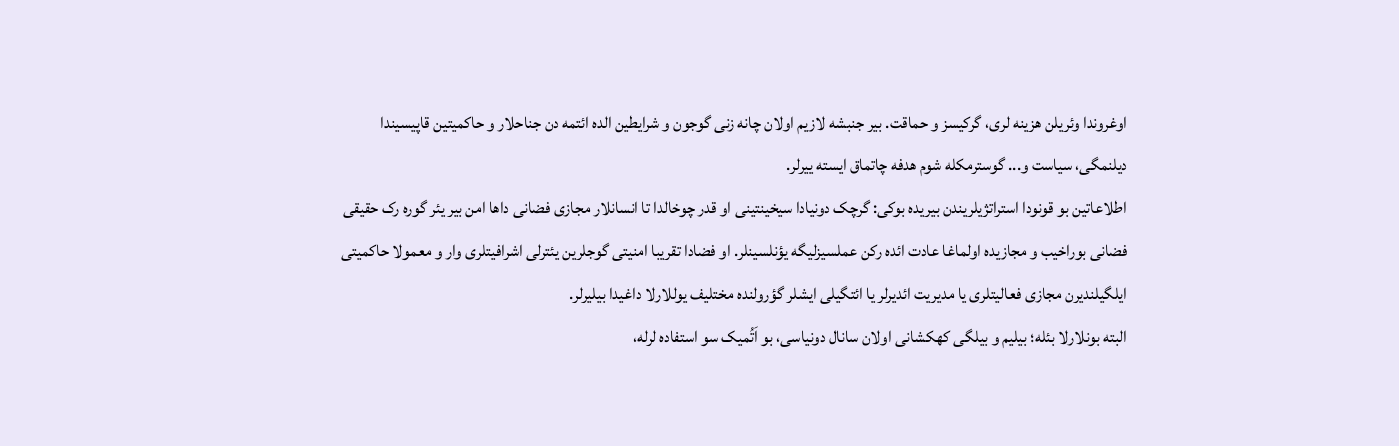اوغروندا وئریلن هزینه لری، گرکیسز و حماقت. بیر جنبشه لازیم اولان چانه زنی گوجون و شرایطین الده ائتمه دن جناحلار و حاکمیتین قاپیسیندا دیلنمگی، سیاست و... گوسترمکله شوم هدفه چاتماق ایسته ییرلر.
اطلاعاتین بو قونودا استراتژیلریندن بیریده بوکی: گرچک دونیادا سیخینتینی او قدر چوخالدا تا انسانلار مجازی فضانی داها امن بیر یئر گوره رک حقیقی فضانی بوراخیب و مجازیده اولماغا عادت ائده رکن عملسیزلیگه یؤنلسینلر. او فضادا تقریبا امنیتی گوجلرین یئترلی اشرافیتلری وار و معمولا حاکمیتی ایلگیلندیرن مجازی فعالیتلری یا مدیریت ائدیرلر یا ائتگیلی ایشلر گؤرولنده مختلیف یوللارلا داغیدا بیلیرلر.
البته بونلارلا بئله؛ بیلیم و بیلگی کهکشانی اولان سانال دونیاسی، بو اَتُمیک سو استفاده لرله،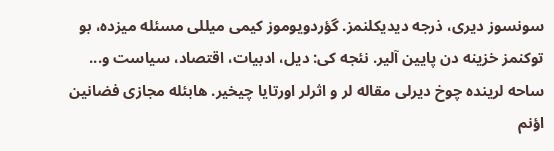سونسوز دیری، ذرجه دیدیکلنمز. گؤردویوموز کیمی میللی مسئله میزده، بو توکنمز خزینه دن پایین آلیر. نئجه کی: دیل، ادبیات، اقتصاد، سیاست و... ساحه لرینده چوخ دیرلی مقاله لر و اثرلر اورتایا چیخیر. هابئله مجازی فضانین اؤنم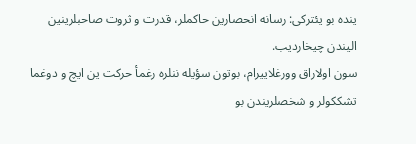ینده بو یئترکی: رسانه انحصارین حاکملر، قدرت و ثروت صاحبلرینین الیندن چیخاردیب.
سون اولاراق وورغلاییرام، بوتون سؤیله ننلره رغمأ حرکت ین ایچ و دوغما تشککولر و شخصلریندن بو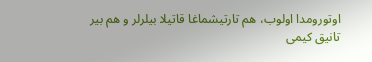اوتورومدا اولوب، هم تارتیشماغا قاتیلا بیلرلر و هم بیر تانیق کیمی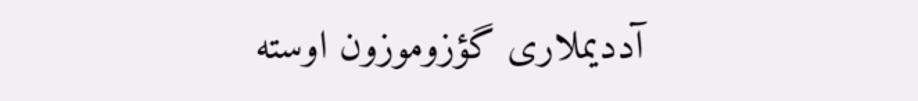آددیملاری گؤزوموزون اوسته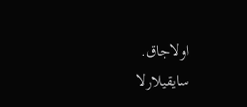اولاجاق.
سایقیلارلا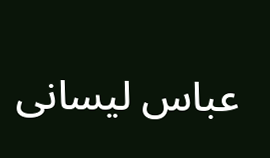عباس لیسانی